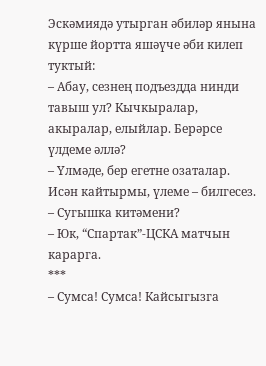Эскәмиядә утырган әбиләр янына күрше йортта яшәүче әби килеп туктый:
– Абау, сезнең подъездда нинди тавыш ул? Кычкыралар, акыралар, елыйлар. Берәрсе үлдеме әллә?
– Үлмәде, бер егетне озаталар. Исән кайтырмы, үлеме – билгесез.
– Сугышка китәмени?
– Юк, “Спартак”-ЦСКА матчын карарга.
***
– Сумса! Сумса! Кайсыгызга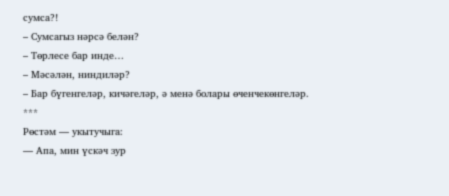сумса?!
– Сумсагыз нәрсә белән?
– Төрлесе бар инде…
– Мәсәлән, ниндиләр?
– Бар бүгенгеләр, кичәгеләр, ә менә болары өченчекөнгеләр.
***
Рөстәм — укытучыга:
— Апа, мин үскәч зур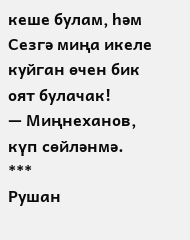кеше булам, һәм Сезгә миңа икеле куйган өчен бик оят булачак!
— Миңнеханов, күп сөйләнмә.
***
Рушан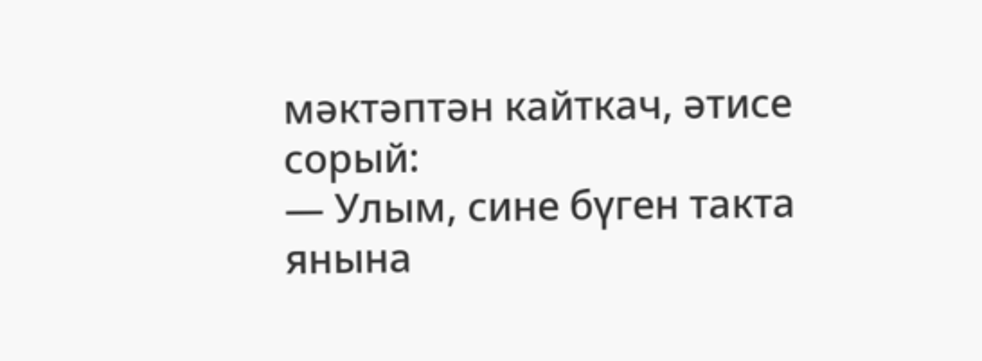мәктәптән кайткач, әтисе сорый:
— Улым, сине бүген такта янына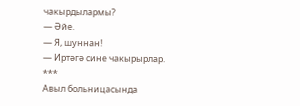чакырдылармы?
— Әйе.
— Я, шуннан!
— Иртәгә сине чакырырлар.
***
Авыл больницасында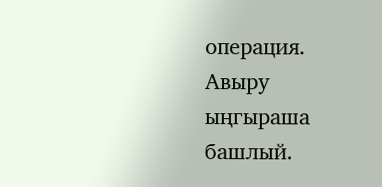операция. Авыру ыңгыраша башлый.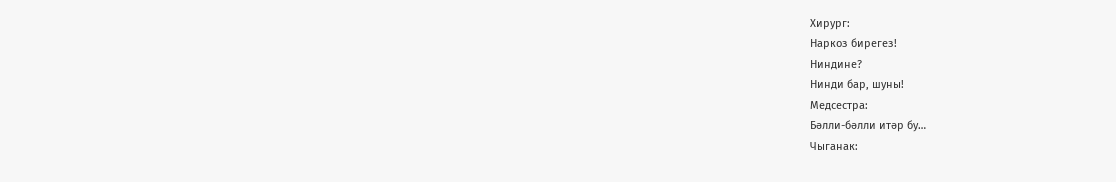Хирург:
Наркоз бирегез!
Ниндине?
Нинди бар, шуны!
Медсестра:
Бәлли-бәлли итәр бу…
Чыганак: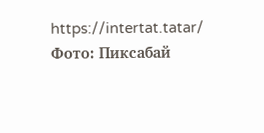https://intertat.tatar/
Фото: Пиксабай